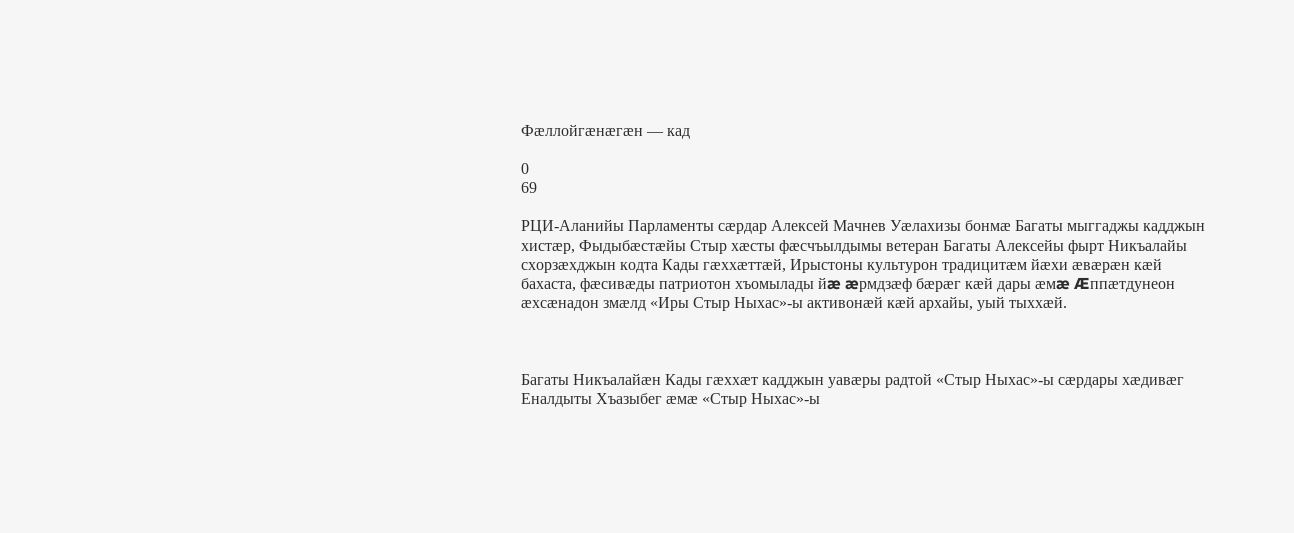Фæллойгæнæгæн — кад

0
69

РЦИ-Аланийы Парламенты сæрдар Алексей Мачнев Уæлахизы бонмæ Багаты мыггаджы кадджын хистæр, Фыдыбæстæйы Стыр хæсты фæсчъылдымы ветеран Багаты Алексейы фырт Никъалайы схорзæхджын кодта Кады гæххæттæй, Ирыстоны культурон традицитæм йæхи æвæрæн кæй бахаста, фæсивæды патриотон хъомылады йæ æрмдзæф бæрæг кæй дары æмæ Æппæтдунеон æхсæнадон змæлд «Иры Стыр Ныхас»-ы активонæй кæй архайы, уый тыххæй.



Багаты Никъалайæн Кады гæххæт кадджын уавæры радтой «Стыр Ныхас»-ы сæрдары хæдивæг Еналдыты Хъазыбег æмæ «Стыр Ныхас»-ы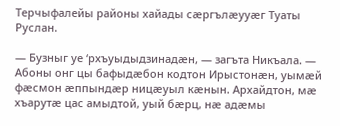Терчыфалейы районы хайады сæргълæууæг Туаты Руслан.

— Бузныг уе ‘рхъуыдыдзинадæн, — загъта Никъала. — Абоны онг цы бафыдæбон кодтон Ирыстонæн, уымæй фæсмон æппындæр ницæуыл кæнын. Архайдтон, мæ хъарутæ цас амыдтой, уый бæрц, нæ адæмы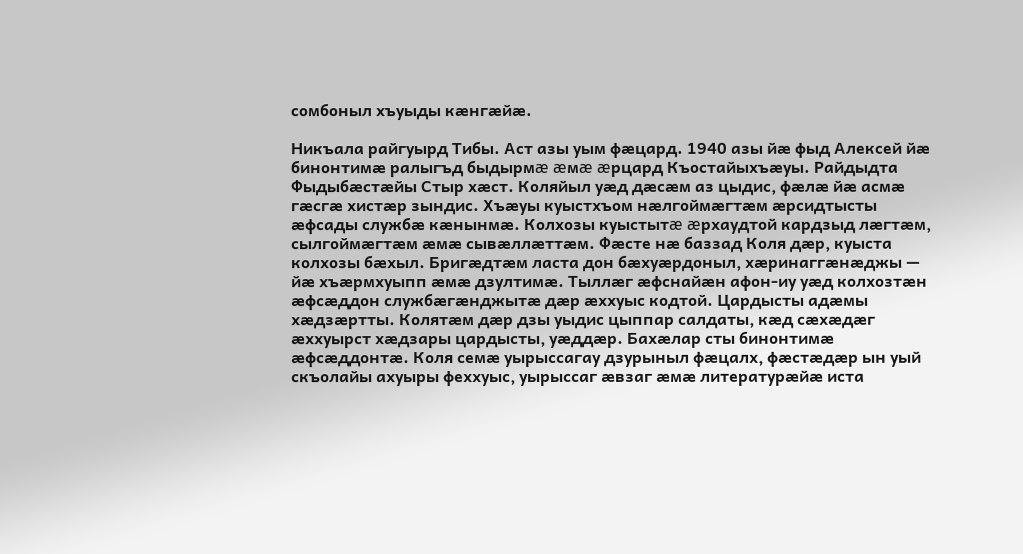сомбоныл хъуыды кæнгæйæ.

Никъала райгуырд Тибы. Аст азы уым фæцард. 1940 азы йæ фыд Алексей йæ бинонтимæ ралыгъд быдырмæ æмæ æрцард Къостайыхъæуы. Райдыдта Фыдыбæстæйы Стыр хæст. Коляйыл уæд дæсæм аз цыдис, фæлæ йæ асмæ гæсгæ хистæр зындис. Хъæуы куыстхъом нæлгоймæгтæм æрсидтысты æфсады службæ кæнынмæ. Колхозы куыстытæ æрхаудтой кардзыд лæгтæм, сылгоймæгтæм æмæ сывæллæттæм. Фæсте нæ баззад Коля дæр, куыста колхозы бæхыл. Бригæдтæм ласта дон бæхуæрдоныл, хæринаггæнæджы — йæ хъæрмхуыпп æмæ дзултимæ. Тыллæг æфснайæн афон-иу уæд колхозтæн æфсæддон службæгæнджытæ дæр æххуыс кодтой. Цардысты адæмы хæдзæртты. Колятæм дæр дзы уыдис цыппар салдаты, кæд сæхæдæг æххуырст хæдзары цардысты, уæддæр. Бахæлар сты бинонтимæ æфсæддонтæ. Коля семæ уырыссагау дзурыныл фæцалх, фæстæдæр ын уый скъолайы ахуыры феххуыс, уырыссаг æвзаг æмæ литературæйæ иста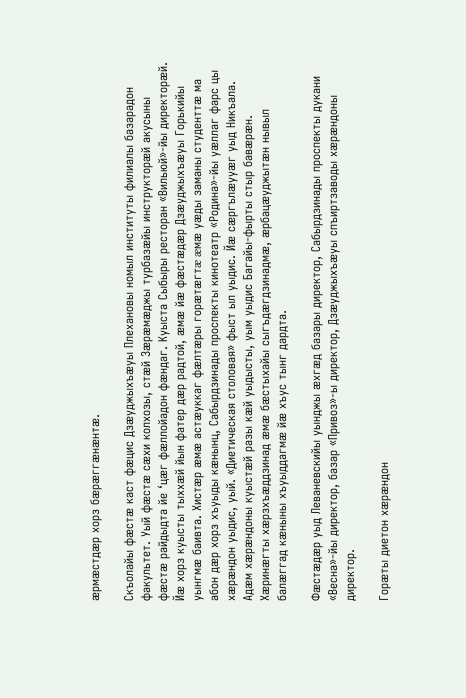æрмæстдæр хорз бæрæггæнæнтæ.

Скъолайы фæстæ каст фæцис Дзæуджыхъæуы Плехановы номыл институты филиалы базарадон факультет. Уый фæстæ сæхи колхозы, стæй Зæрæмæджы турбазæйы инструкторæй акусыны фæстæ райдыдта йе ‘цæг фæллойадон фæндаг. Куыста Сыбыры ресторан «Вильюй»-йы директорæй. Йæ хорз куысты тыххæй йын фатер дæр радтой, æмæ йæ фæстæдæр Дзæуджыхъæуы Горькийы уынгмæ баивта. Хистæр æмæ астæуккаг фæлтæры горæтæгтæ æмæ уæды заманы студенттæ ма абон дæр хорз хъуыды кæнынц, Сабырдзинады проспекты кинотеатр «Родина»-йы уæллаг фарс цы хæрæндон уыдис, уый. «Диетическая столовая» фыст ыл уыдис. Йæ сæргълæууæг уыд Никъала. Адæм хæрæндоны куыстæй разы кæй уыдысты, уым уыдис Багайы-фырты стыр бавæрæн. Хæринæгты хæрзхъæддзинад æмæ бæстыхайы сыгъдæгдзинадмæ, æрбацæуджытæн нывыл балæггад кæныны хъуыддагмæ йæ хъус тынг дардта.

Фæстæдæр уыд Леваневскийы уынджы æхгæд базары директор, Сабырдзинады проспекты дукани «Весна»-йы директор, базар «Привоз»-ы директор, Дзæуджыхъæуы спъиртзаводы хæрæндоны директор.

Горæты диетон хæрæндон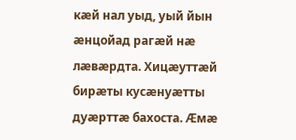кæй нал уыд, уый йын æнцойад рагæй нæ лæвæрдта. Хицæуттæй бирæты кусæнуæтты дуæрттæ бахоста. Æмæ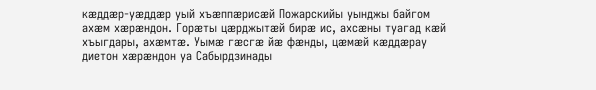кæддæр-уæддæр уый хъæппæрисæй Пожарскийы уынджы байгом ахæм хæрæндон. Горæты цæрджытæй бирæ ис, ахсæны туагад кæй хъыгдары, ахæмтæ. Уымæ гæсгæ йæ фæнды, цæмæй кæддæрау диетон хæрæндон уа Сабырдзинады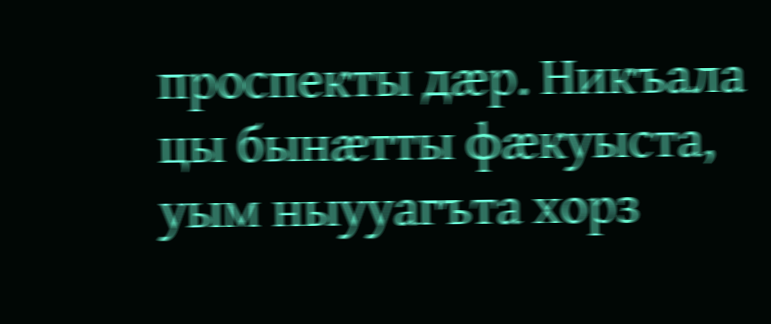проспекты дæр. Никъала цы бынæтты фæкуыста, уым ныууагъта хорз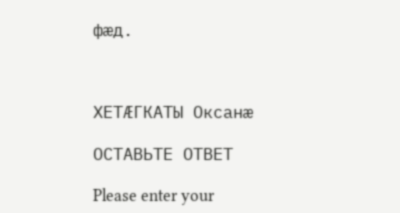фæд.



ХЕТÆГКАТЫ Оксанæ

ОСТАВЬТЕ ОТВЕТ

Please enter your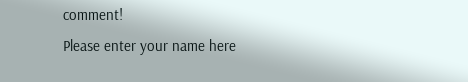comment!
Please enter your name here